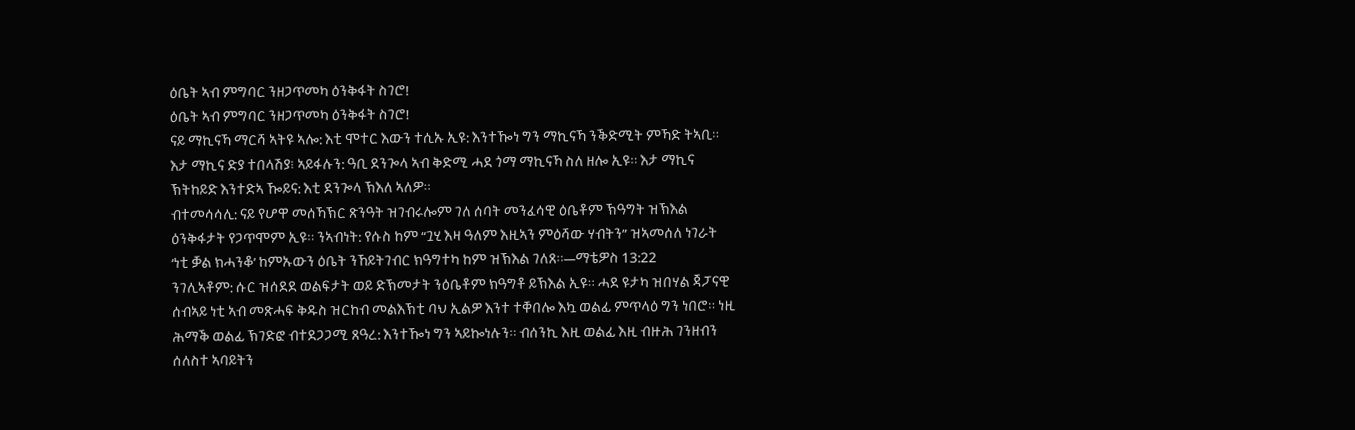ዕቤት ኣብ ምግባር ንዘጋጥመካ ዕንቅፋት ስገሮ!
ዕቤት ኣብ ምግባር ንዘጋጥመካ ዕንቅፋት ስገሮ!
ናይ ማኪናኻ ማርሻ ኣትዩ ኣሎ: እቲ ሞተር እውን ተሲኡ ኢዩ: እንተዀነ ግን ማኪናኻ ንቕድሚት ምኻድ ትኣቢ። እታ ማኪና ድያ ተበላሽያ፧ ኣይፋሉን: ዓቢ ደንጐላ ኣብ ቅድሚ ሓደ ጎማ ማኪናኻ ስለ ዘሎ ኢዩ። እታ ማኪና ኽትከይድ እንተድኣ ዀይና: እቲ ደንጐላ ኽእለ ኣለዎ።
ብተመሳሳሊ: ናይ የሆዋ መሰኻኽር ጽንዓት ዝገብሩሎም ገለ ሰባት መንፈሳዊ ዕቤቶም ኽዓግት ዝኽእል ዕንቅፋታት የጋጥሞም ኢዩ። ንኣብነት: የሱስ ከም “ጓሂ እዛ ዓለም እዚኣን ምዕሻው ሃብትን” ዝኣመሰለ ነገራት ‘ነቲ ቓል ክሓንቆ’ ከምኡውን ዕቤት ንኸይትገብር ክዓግተካ ከም ዝኽእል ገለጸ።—ማቴዎስ 13:22
ንገሊኣቶም: ሱር ዝሰደደ ወልፍታት ወይ ድኽመታት ንዕቤቶም ክዓግቶ ይኽእል ኢዩ። ሓደ ዩታካ ዝበሃል ጃፓናዊ ሰብኣይ ነቲ ኣብ መጽሓፍ ቅዱስ ዝርከብ መልእኽቲ ባህ ኢልዎ እንተ ተቐበሎ እኳ ወልፊ ምጥላዕ ግን ነበሮ። ነዚ ሕማቕ ወልፊ ኽገድፎ ብተደጋጋሚ ጸዓረ: እንተዀነ ግን ኣይኰነሉን። ብሰንኪ እዚ ወልፊ እዚ ብዙሕ ገንዘብን ሰለስተ ኣባይትን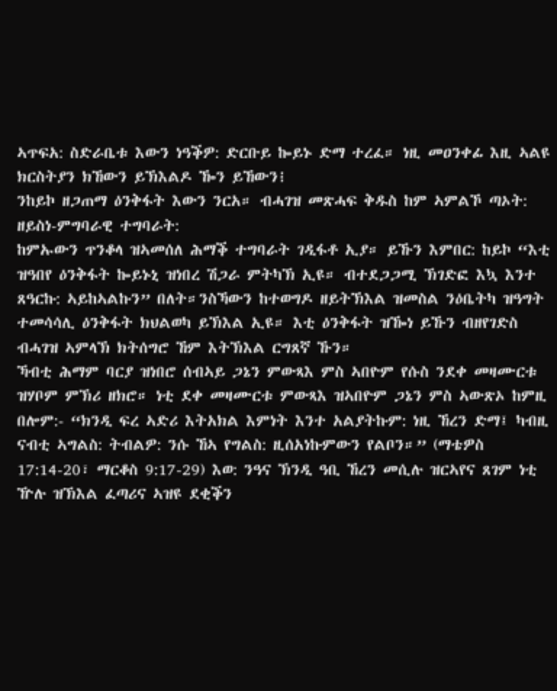ኣጥፍአ: ስድራቤቱ እውን ነዓቕዎ: ድርቡይ ኰይኑ ድማ ተረፈ። ነዚ መዐንቀፊ እዚ ኣልዩ ክርስትያን ክኸውን ይኽእልዶ ዀን ይኸውን፧
ንከይኮ ዘጋጠማ ዕንቅፋት እውን ንርአ። ብሓገዝ መጽሓፍ ቅዱስ ከም ኣምልኾ ጣኦት: ዘይስነ-ምግባራዊ ተግባራት:
ከምኡውን ጥንቆላ ዝኣመሰለ ሕማቕ ተግባራት ገዲፋቶ ኢያ። ይኹን እምበር: ከይኮ “እቲ ዝዓበየ ዕንቅፋት ኰይኑኒ ዝነበረ ሽጋራ ምትካኽ ኢዩ። ብተደጋጋሚ ኽገድፎ እኳ እንተ ጸዓርኩ: ኣይከኣልኩን” በለት።ንስኻውን ከተወግዶ ዘይትኽእል ዝመስል ንዕቤትካ ዝዓግት ተመሳሳሊ ዕንቅፋት ክህልወካ ይኽእል ኢዩ። እቲ ዕንቅፋት ዝዀነ ይኹን ብዘየገድስ ብሓገዝ ኣምላኽ ክትሰግሮ ኸም እትኽእል ርግጸኛ ኹን።
ኻብቲ ሕማም ባርያ ዝነበሮ ሰብኣይ ጋኔን ምውጻእ ምስ ኣበዮም የሱስ ንደቀ መዛሙርቱ ዝሃቦም ምኽሪ ዘክሮ። ነቲ ደቀ መዛሙርቱ ምውጻእ ዝኣበዮም ጋኔን ምስ ኣውጽኦ ከምዚ በሎም:- “ክንዲ ፍረ ኣድሪ እትአክል እምነት እንተ አልያትኩም: ነዚ ኸረን ድማ፤ ካብዚ ናብቲ ኣግልስ: ትብልዎ: ንሱ ኸኣ የግልስ: ዚሰአነኩምውን የልቦን።” (ማቴዎስ 17:14-20፣ ማርቆስ 9:17-29) እወ: ንዓና ኽንዲ ዓቢ ኸረን መሲሉ ዝርኣየና ጸገም ነቲ ዅሉ ዝኽእል ፈጣሪና ኣዝዩ ደቂቕን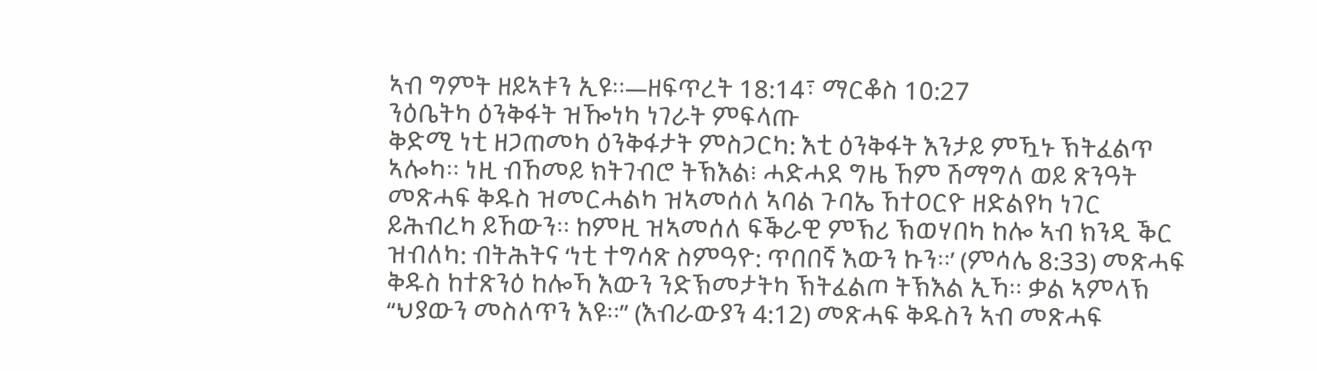ኣብ ግምት ዘይኣቱን ኢዩ።—ዘፍጥረት 18:14፣ ማርቆስ 10:27
ንዕቤትካ ዕንቅፋት ዝዀነካ ነገራት ምፍላጡ
ቅድሚ ነቲ ዘጋጠመካ ዕንቅፋታት ምስጋርካ: እቲ ዕንቅፋት እንታይ ምዃኑ ኽትፈልጥ ኣሎካ። ነዚ ብኸመይ ክትገብሮ ትኽእል፧ ሓድሓደ ግዜ ኸም ሽማግለ ወይ ጽንዓት መጽሓፍ ቅዱስ ዝመርሓልካ ዝኣመሰለ ኣባል ጉባኤ ኸተዐርዮ ዘድልየካ ነገር ይሕብረካ ይኸውን። ከምዚ ዝኣመሰለ ፍቕራዊ ምኽሪ ኽወሃበካ ከሎ ኣብ ክንዲ ቕር ዝብለካ: ብትሕትና ‘ነቲ ተግሳጽ ስምዓዮ: ጥበበኛ እውን ኩን።’ (ምሳሌ 8:33) መጽሓፍ ቅዱስ ከተጽንዕ ከሎኻ እውን ንድኽመታትካ ኽትፈልጦ ትኽእል ኢኻ። ቃል ኣምላኽ “ህያውን መስለጥን እዩ።” (እብራውያን 4:12) መጽሓፍ ቅዱስን ኣብ መጽሓፍ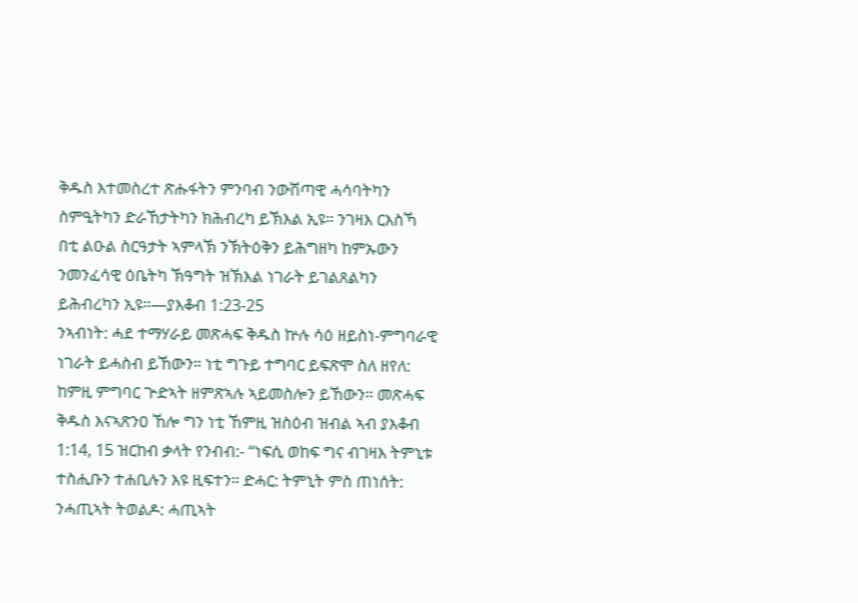ቅዱስ እተመስረተ ጽሑፋትን ምንባብ ንውሽጣዊ ሓሳባትካን ስምዒትካን ድራኸታትካን ክሕብረካ ይኽእል ኢዩ። ንገዛእ ርእስኻ በቲ ልዑል ስርዓታት ኣምላኽ ንኽትዕቅን ይሕግዘካ ከምኡውን ንመንፈሳዊ ዕቤትካ ኽዓግት ዝኽእል ነገራት ይገልጸልካን ይሕብረካን ኢዩ።—ያእቆብ 1:23-25
ንኣብነት: ሓደ ተማሃራይ መጽሓፍ ቅዱስ ኵሉ ሳዕ ዘይስነ-ምግባራዊ ነገራት ይሓስብ ይኸውን። ነቲ ግጉይ ተግባር ይፍጽሞ ስለ ዘየለ: ከምዚ ምግባር ጕድኣት ዘምጽኣሉ ኣይመስሎን ይኸውን። መጽሓፍ ቅዱስ እናኣጽንዐ ኸሎ ግን ነቲ ኸምዚ ዝስዕብ ዝብል ኣብ ያእቆብ 1:14, 15 ዝርከብ ቃላት የንብብ:- “ነፍሲ ወከፍ ግና ብገዛእ ትምኒቱ ተስሒቡን ተሐቢሉን እዩ ዚፍተን። ድሓር: ትምኒት ምስ ጠነሰት: ንሓጢኣት ትወልዶ: ሓጢኣት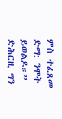ምስ ተፈጸመ ድማ: ንሞት ይወልዶ።” ድሕርዚ ግን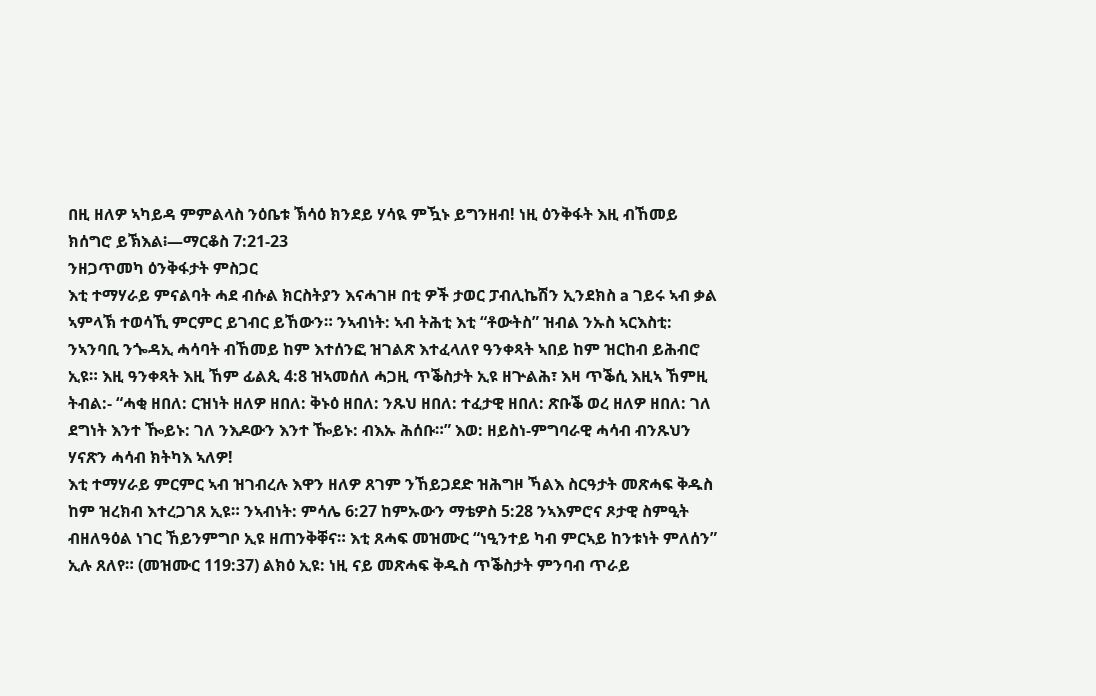በዚ ዘለዎ ኣካይዳ ምምልላስ ንዕቤቱ ኽሳዕ ክንደይ ሃሳዪ ምዃኑ ይግንዘብ! ነዚ ዕንቅፋት እዚ ብኸመይ ክሰግሮ ይኽእል፧—ማርቆስ 7:21-23
ንዘጋጥመካ ዕንቅፋታት ምስጋር
እቲ ተማሃራይ ምናልባት ሓደ ብሱል ክርስትያን እናሓገዞ በቲ ዎች ታወር ፓብሊኬሽን ኢንደክስ a ገይሩ ኣብ ቃል ኣምላኽ ተወሳኺ ምርምር ይገብር ይኸውን። ንኣብነት: ኣብ ትሕቲ እቲ “ቶውትስ” ዝብል ንኡስ ኣርእስቲ: ንኣንባቢ ንጐዳኢ ሓሳባት ብኸመይ ከም እተሰንፎ ዝገልጽ እተፈላለየ ዓንቀጻት ኣበይ ከም ዝርከብ ይሕብሮ ኢዩ። እዚ ዓንቀጻት እዚ ኸም ፊልጲ 4:8 ዝኣመሰለ ሓጋዚ ጥቕስታት ኢዩ ዘጕልሕ፣ እዛ ጥቕሲ እዚኣ ኸምዚ ትብል:- “ሓቂ ዘበለ: ርዝነት ዘለዎ ዘበለ: ቅኑዕ ዘበለ: ንጹህ ዘበለ: ተፈታዊ ዘበለ: ጽቡቕ ወረ ዘለዎ ዘበለ: ገለ ደግነት እንተ ዀይኑ: ገለ ንእዶውን እንተ ዀይኑ: ብእኡ ሕሰቡ።” እወ: ዘይስነ-ምግባራዊ ሓሳብ ብንጹህን ሃናጽን ሓሳብ ክትካእ ኣለዎ!
እቲ ተማሃራይ ምርምር ኣብ ዝገብረሉ እዋን ዘለዎ ጸገም ንኸይጋደድ ዝሕግዞ ኻልእ ስርዓታት መጽሓፍ ቅዱስ ከም ዝረክብ እተረጋገጸ ኢዩ። ንኣብነት: ምሳሌ 6:27 ከምኡውን ማቴዎስ 5:28 ንኣእምሮና ጾታዊ ስምዒት ብዘለዓዕል ነገር ኸይንምግቦ ኢዩ ዘጠንቅቐና። እቲ ጸሓፍ መዝሙር “ነዒንተይ ካብ ምርኣይ ከንቱነት ምለሰን” ኢሉ ጸለየ። (መዝሙር 119:37) ልክዕ ኢዩ: ነዚ ናይ መጽሓፍ ቅዱስ ጥቕስታት ምንባብ ጥራይ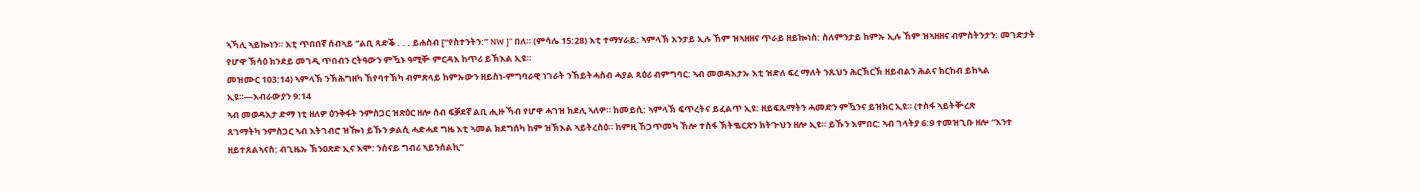ኣኻሊ ኣይኰነን። እቲ ጥበበኛ ሰብኣይ “ልቢ ጻድቕ . . . ይሐስብ [“የስተንትን:” NW ]” በለ። (ምሳሌ 15:28) እቲ ተማሃራይ: ኣምላኽ እንታይ ኢሉ ኸም ዝኣዘዘና ጥራይ ዘይኰነስ: ስለምንታይ ከምኡ ኢሉ ኸም ዝኣዘዘና ብምስትንታን: መገድታት የሆዋ ኽሳዕ ክንደይ መገዲ ጥበብን ርትዓውን ምዃኑ ዓሚቝ ምርዳእ ከጥሪ ይኽእል ኢዩ።
መዝሙር 103:14) ኣምላኽ ንኽሕግዘካ ኸየባተኽካ ብምጽላይ ከምኡውን ዘይስነ-ምግባራዊ ነገራት ንኸይትሓስብ ሓያል ጻዕሪ ብምግባር: ኣብ መወዳእታኡ እቲ ዝድለ ፍረ ማለት ንጹህን ሕርኽርኽ ዘይብልን ሕልና ክርከብ ይከኣል ኢዩ።—እብራውያን 9:14
ኣብ መወዳእታ ድማ ነቲ ዘለዎ ዕንቅፋት ንምስጋር ዝጽዕር ዘሎ ሰብ ፍቓደኛ ልቢ ሒዙ ኻብ የሆዋ ሓገዝ ክደሊ ኣለዎ። ከመይሲ: ኣምላኽ ፍጥረትና ይፈልጥ ኢዩ: ዘይፍጹማትን ሓመድን ምዃንና ይዝክር ኢዩ። (ተስፋ ኣይትቝረጽ
ጸገማትካ ንምስጋር ኣብ እትገብሮ ዝዀነ ይኹን ቃልሲ ሓድሓደ ግዜ እቲ ኣመል ክደግሰካ ከም ዝኽእል ኣይትረስዕ። ከምዚ ኸጋጥመካ ኸሎ ተስፋ ኽትቈርጽን ክትጕህን ዘሎ ኢዩ። ይኹን እምበር: ኣብ ገላትያ 6:9 ተመዝጊቡ ዘሎ “እንተ ዘይተጸልኣናስ: ብጊዜኡ ኽንዐጽድ ኢና እሞ: ንሰናይ ግብሪ ኣይንሰልኪ”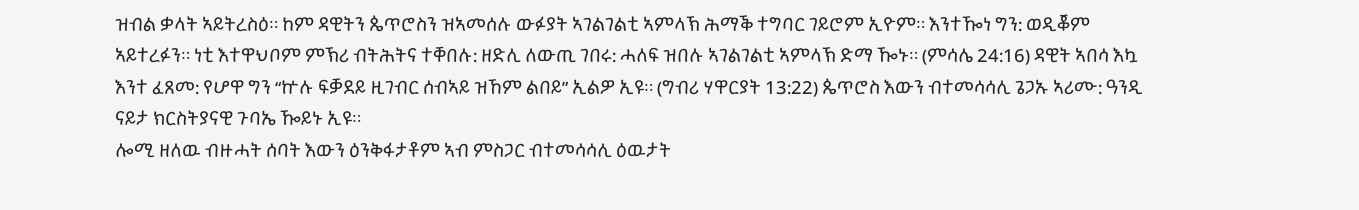ዝብል ቃላት ኣይትረስዕ። ከም ዳዊትን ጴጥሮስን ዝኣመሰሉ ውፉያት ኣገልገልቲ ኣምላኽ ሕማቕ ተግባር ገይሮም ኢዮም። እንተዀነ ግን: ወዲቖም ኣይተረፉን። ነቲ እተዋህቦም ምኽሪ ብትሕትና ተቐበሉ: ዘድሊ ለውጢ ገበሩ: ሓለፍ ዝበሉ ኣገልገልቲ ኣምላኽ ድማ ዀኑ። (ምሳሌ 24:16) ዳዊት ኣበሳ እኳ እንተ ፈጸመ: የሆዋ ግን “ኵሉ ፍቓደይ ዚገብር ሰብኣይ ዝኸም ልበይ” ኢልዎ ኢዩ። (ግብሪ ሃዋርያት 13:22) ጴጥሮስ እውን ብተመሳሳሊ ጌጋኡ ኣሪሙ: ዓንዲ ናይታ ክርስትያናዊ ጉባኤ ዀይኑ ኢዩ።
ሎሚ ዘለዉ ብዙሓት ሰባት እውን ዕንቅፋታቶም ኣብ ምስጋር ብተመሳሳሊ ዕዉታት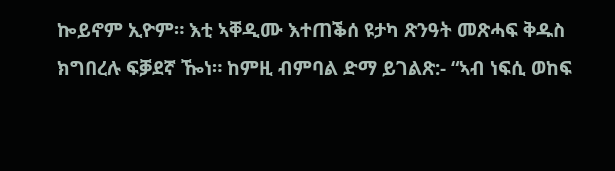ኰይኖም ኢዮም። እቲ ኣቐዲሙ እተጠቕሰ ዩታካ ጽንዓት መጽሓፍ ቅዱስ ክግበረሉ ፍቓደኛ ዀነ። ከምዚ ብምባል ድማ ይገልጽ:- “ኣብ ነፍሲ ወከፍ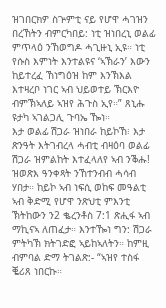ዝገበርክዎ ስጕምቲ ናይ የሆዋ ሓገዝን በረኸትን ብምርካበይ: ነቲ ዝነበረኒ ወልፊ ምጥላዕ ንኸወግዶ ሓጊዙኒ ኢዩ። ነቲ የሱስ እምነት እንተልዩና ‘ኣኽራን’ እውን ከይተረፈ ኸነግዕዝ ከም እንኽእል እተዛረቦ ነገር ኣብ ህይወተይ ኽርእዮ ብምኽኣለይ ኣዝየ ሕጉስ ኢየ።” ጸኒሑ ዩታካ ኣገልጋሊ ጉባኤ ዀነ።
እታ ወልፊ ሽጋራ ዝነበራ ከይኮኸ፧ እታ ጽንዓት እትገብረላ ሓብቲ ብዛዕባ ወልፊ ሽጋራ ዝምልከት እተፈላለየ ኣብ ንቕሑ! ዝወጽእ ዓንቀጻት ንኸተንብብ ሓሳብ ሃበታ። ከይኮ ኣብ ነፍሲ ወከፍ መዓልቲ ኣብ ቅድሚ የሆዋ ንጽህቲ ምእንቲ ኽትከውን ን2 ቈረንቶስ 7:1 ጽሒፋ ኣብ ማኪናኣ ለጠፈታ። እንተዀነ ግን: ሽጋራ ምትካኽ ክትገድፎ ኣይከኣለትን። ከምዚ ብምባል ድማ ትገልጽ:- “ኣዝየ ተስፋ ቘሪጸ ነበርኩ።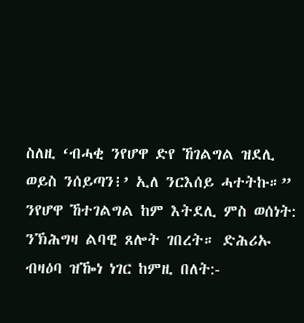ስለዚ ‘ብሓቂ ንየሆዋ ድየ ኸገልግል ዝደሊ ወይስ ንሰይጣን፧’ ኢለ ንርእሰይ ሓተትኩ።” ንየሆዋ ኸተገልግል ከም እትደሊ ምስ ወሰነት: ንኽሕግዛ ልባዊ ጸሎት ገበረት። ድሕሪኡ ብዛዕባ ዝዀነ ነገር ከምዚ በለት:-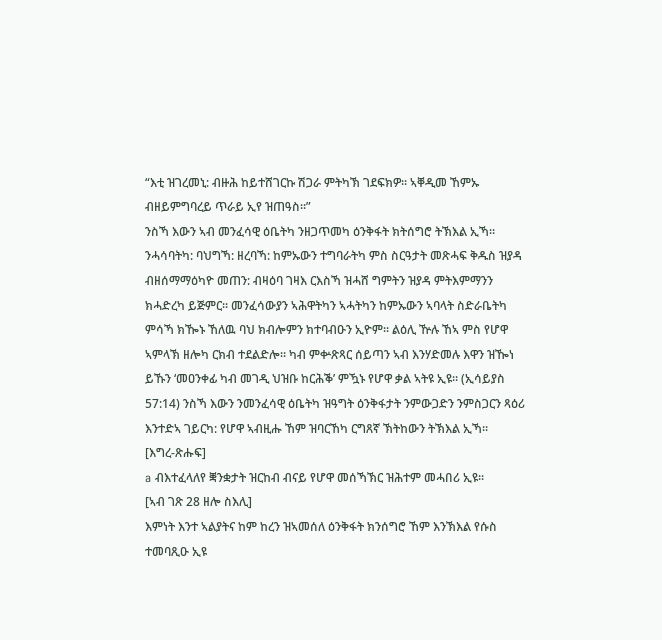“እቲ ዝገረመኒ: ብዙሕ ከይተሸገርኩ ሽጋራ ምትካኽ ገደፍክዎ። ኣቐዲመ ኸምኡ ብዘይምግባረይ ጥራይ ኢየ ዝጠዓስ።”
ንስኻ እውን ኣብ መንፈሳዊ ዕቤትካ ንዘጋጥመካ ዕንቅፋት ክትሰግሮ ትኽእል ኢኻ። ንሓሳባትካ: ባህግኻ: ዘረባኻ: ከምኡውን ተግባራትካ ምስ ስርዓታት መጽሓፍ ቅዱስ ዝያዳ ብዘሰማማዕካዮ መጠን: ብዛዕባ ገዛእ ርእስኻ ዝሓሸ ግምትን ዝያዳ ምትእምማንን ክሓድረካ ይጅምር። መንፈሳውያን ኣሕዋትካን ኣሓትካን ከምኡውን ኣባላት ስድራቤትካ ምሳኻ ክዀኑ ኸለዉ ባህ ክብሎምን ክተባብዑን ኢዮም። ልዕሊ ዅሉ ኸኣ ምስ የሆዋ ኣምላኽ ዘሎካ ርክብ ተደልድሎ። ካብ ምቍጽጻር ሰይጣን ኣብ እንሃድመሉ እዋን ዝዀነ ይኹን ‘መዐንቀፊ ካብ መገዲ ህዝቡ ከርሕቕ’ ምዃኑ የሆዋ ቃል ኣትዩ ኢዩ። (ኢሳይያስ 57:14) ንስኻ እውን ንመንፈሳዊ ዕቤትካ ዝዓግት ዕንቅፋታት ንምውጋድን ንምስጋርን ጻዕሪ እንተድኣ ገይርካ: የሆዋ ኣብዚሑ ኸም ዝባርኸካ ርግጸኛ ኽትከውን ትኽእል ኢኻ።
[እግረ-ጽሑፍ]
a ብእተፈላለየ ቛንቋታት ዝርከብ ብናይ የሆዋ መሰኻኽር ዝሕተም መሓበሪ ኢዩ።
[ኣብ ገጽ 28 ዘሎ ስእሊ]
እምነት እንተ ኣልያትና ከም ከረን ዝኣመሰለ ዕንቅፋት ክንሰግሮ ኸም እንኽእል የሱስ ተመባጺዑ ኢዩ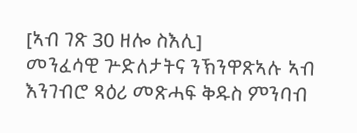[ኣብ ገጽ 30 ዘሎ ስእሊ]
መንፈሳዊ ጕድለታትና ንኽንዋጽኣሉ ኣብ እንገብሮ ጻዕሪ መጽሓፍ ቅዱስ ምንባብ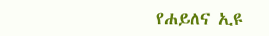የሐይለና ኢዩ